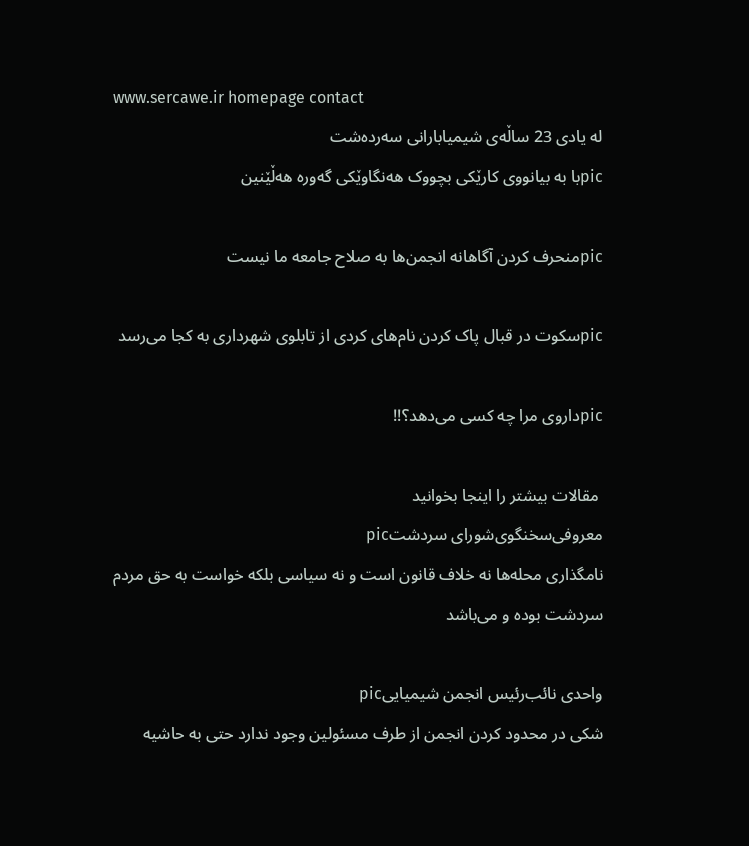www.sercawe.ir homepage contact
له‌ یادی 23 ساڵه‌ی شیمیابارانی سه‌رده‌شت
picبا به‌ بیانووی کارێکی بچووک هه‌نگاوێکی گه‌وره‌ هه‌ڵێنین

picمنحرف کردن آگاهانه‌ انجمن‌ها به‌ صلاح جامعه‌ ما نیست

picسکوت در قبال پاک کردن نام‌های کردی از تابلوی شهرداری به‌ کجا می‌رسد

picداروی مرا چه‌ کسی می‌دهد؟!!

 مقالات بیشتر را اینجا بخوانید
معروفی‌سخنگوی‌شورای سردشتpic
نامگذاری محله‌ها نه‌ خلاف قانون است و نه‌ سیاسی بلکه‌ خواست به‌ حق مردم سردشت بوده‌ و می‌باشد

واحدی نائب‌رئیس انجمن شیمیاییpic
شکی در محدود کردن انجمن از طرف مسئولین وجود ندارد حتی به‌ حاشیه‌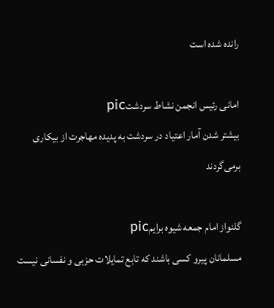رانده‌ شده‌ است

امانی رئیس انجمن نشاط سردشتpic
بیشتر شدن آمار اعتیاد در سردشت به‌ پدیده‌ مهاجرت از بیکاری برمی‌گردند

گلنواز امام جمعه‌ ‌شیوه‌ برایمpic
مسلمانان پیرو کسی باشند که‌ تابع تمایلات حزبی و نفسانی نیست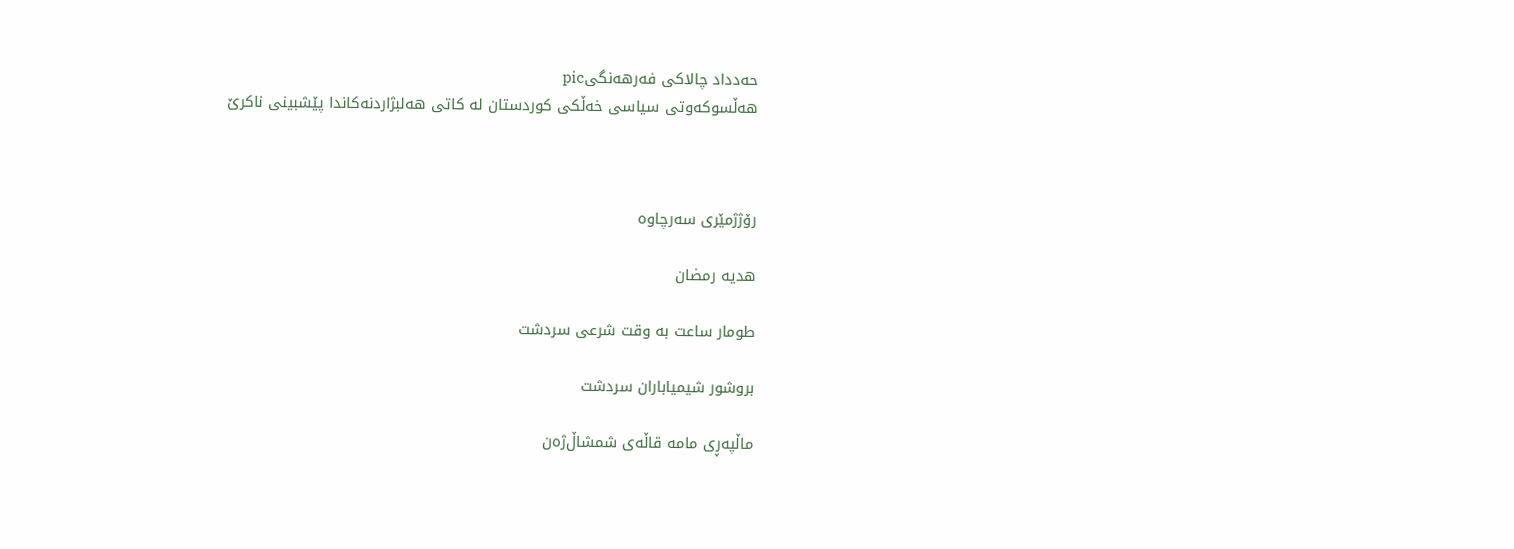حه‌دداد چالاكی ‌فه‌رهه‌نگی‌pic
هه‌ڵسوکه‌وتی سیاسی خه‌ڵکی کوردستان له‌ كاتی‌ هه‌لبژاردنه‌كاندا پێشبینی ناکرێ



رۆژژمێری سه‌رچاوه‌

هدیه‌ رمضان

طومار ساعت به‌ وقت شرعی سردشت

بروشور شیمیاباران سردشت

ماڵپه‌ڕی مامه‌ قاڵه‌ی شمشاڵ‌ژه‌ن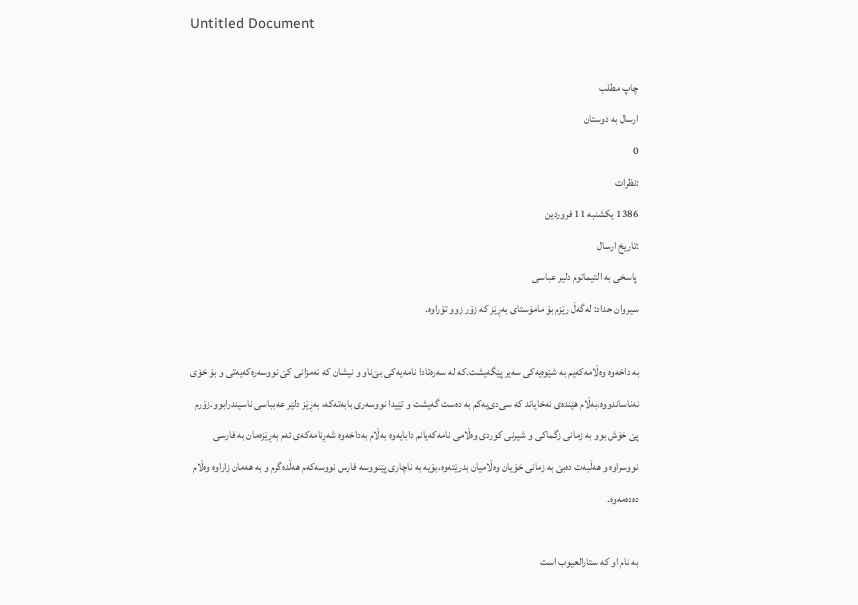Untitled Document

چاپ مطلب
ارسال به‌ دوستان
0
:نظرات
1386 یکشنبه‌ 11 فروردین
:تاریخ ارسال
 پاسخی به‌ التیماتوم دلیر عباسی
سیروان حداد: له‌گه‌ڵ رێزم بۆ مامۆستای به‌ڕێز که‌ زۆر زوو تۆراوه‌.

به‌ داخه‌وه وه‌ڵامه‌که‌یم به‌ شێوه‌یه‌کی سه‌یر پێگه‌یشت.که‌ له‌ سه‌ره‌تادا نامه‌یه‌کی بێ‌ناو و نیشان که‌ نه‌مزانی کێ نووسه‌ره‌که‌یه‌تی و بۆ خۆی نه‌ناساندووه‌.به‌ڵام هێنده‌ی نه‌خایاند که‌ سی‌دی‌یه‌کم به‌ ده‌ست گه‌یشت و تێیدا نووسه‌ری بابه‌ته‌که‌، به‌ڕێز دلێر عه‌بباسی ناسیندرابوو.زۆرم پێ خۆش بوو به‌ زمانی زگماکی و شیرنی کوردی وه‌ڵامی نامه‌که‌یانم دابایه‌وه‌ به‌ڵام به‌داخه‌وه‌ شه‌ڕنامه‌که‌ی ئه‌م به‌ڕێزه‌مان به‌ فارسی نووسراوه‌ و هه‌ڵبه‌ت ده‌بێ به‌ زمانی خۆیان وه‌ڵامیان بدرێته‌وه‌،بۆیه‌ به‌ ناچاری پێنووسه‌ فارس نووسه‌که‌م هه‌ڵده‌گرم و به‌ هه‌مان زاراوه‌ وه‌ڵام ده‌ده‌مه‌وه‌.

به‌ نام او که‌ ستارالعیوب است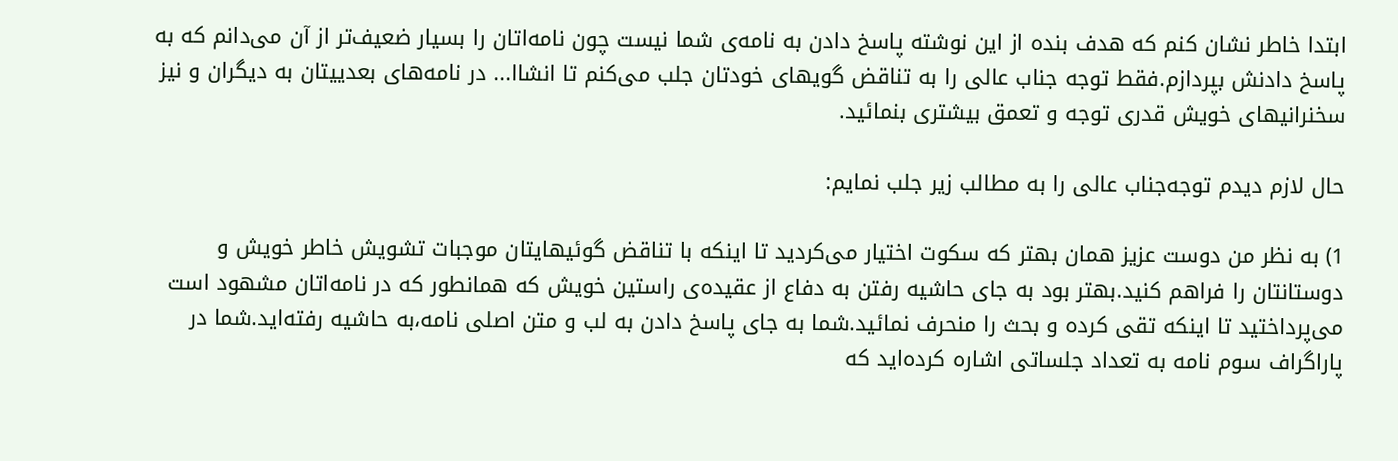ابتدا خاطر نشان کنم که‌ هدف بنده‌ از این نوشته‌ پاسخ دادن به‌ نامه‌ی شما نیست چون نامه‌اتان را بسیار ضعیف‌تر از آن می‌دانم که‌ به‌ پاسخ دادنش بپردازم.فقط توجه‌ جناب عالی را به‌ تناقض گویهای خودتان جلب می‌کنم تا انشاا... در نامه‌های بعدییتان به‌ دیگران و نیز سخنرانیهای خویش قدری توجه‌ و تعمق بیشتری بنمائید.

حال لازم دیدم توجه‌جناب عالی را به‌ مطالب زیر جلب نمایم:

1) به‌ نظر من دوست عزیز همان بهتر که‌ سکوت اختیار می‌کردید تا اینکه‌ با تناقض گوئیهایتان موجبات تشویش خاطر خویش و دوستانتان را فراهم کنید.بهتر بود به‌ جای حاشیه‌ رفتن به‌ دفاع از عقیده‌ی راستین خویش که‌ همانطور که‌ در نامه‌اتان مشهود است می‌پرداختید تا اینکه‌ تقی کرده‌ و بحث را منحرف نمائید.شما به‌ جای پاسخ دادن به‌ لب و متن اصلی نامه‌،به‌ حاشیه‌ رفته‌اید.شما در پاراگراف سوم نامه‌ به‌ تعداد جلساتی اشاره‌ کرده‌اید که‌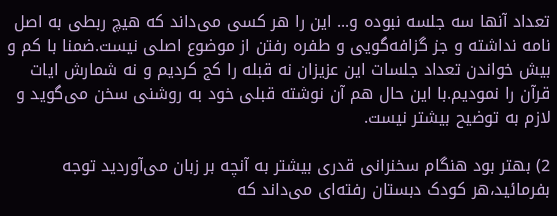تعداد آنها سه‌ جلسه‌ نبوده‌ و... این را هر کسی می‌داند که‌ هیچ ربطی به‌ اصل نامه‌ نداشته‌ و جز گزافه‌گویی و طفره‌ رفتن از موضوع اصلی نیست.ضمنا با کم و بیش خواندن تعداد جلسات این عزیزان نه‌ قبله‌ را کج کردیم و نه‌ شمارش ایات قرآن را نمودیم.با این حال هم آن نوشته‌ قبلی خود به‌ روشنی سخن می‌گوید و لازم به‌ توضیح بیشتر نیست.

2) بهتر بود هنگام سخنرانی قدری بیشتر به‌ آنچه‌ بر زبان می‌آوردید توجه‌ بفرمائید،هر کودک دبستان رفته‌ای می‌داند که‌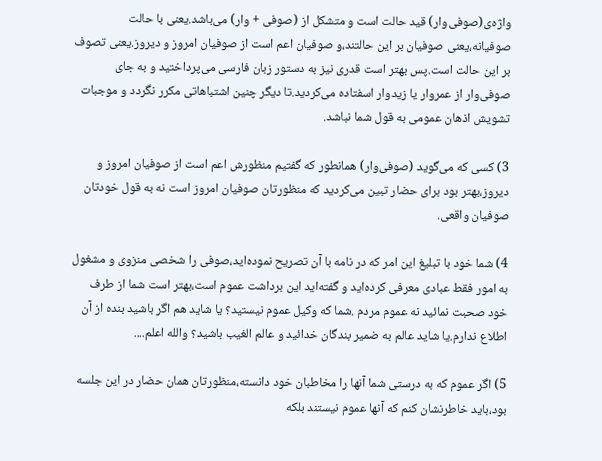واژه‌ی(صوفی‌وار) قید حالت است و متشکل از (صوفی + وار) می‌باشد.یعنی با حالت صوفیانه‌،یعنی صوفیان بر این حالتند،و صوفیان اعم است از صوفیان امروز و دیروز.یعنی تصوف بر این حالت است.پس بهتر است قدری نیز به‌ دستور زبان فارسی می‌پرداختید و به‌ جای صوفی‌وار از عمروار یا زیدوار اسفتاده‌ می‌کردید.تا دیگر چنین اشتباهاتی مکرر نگردد و موجبات تشویش اذهان عمومی به‌ قول شما نباشد.

3) کسی که‌ می‌گوید (صوفی‌وار) همانطور که‌ گفتیم منظورش اعم است از صوفیان امروز و دیروز،بهتر بود برای حضار تبین می‌کردید که‌ منظورتان صوفیان امروز است نه‌ به‌ قول خودتان صوفیان واقعی.

4) شما خود با تبلیغ این امر که‌ در نامه‌ با آن تصریح نموده‌اید،صوفی را شخصی منزوی و مشغول به‌ امور فقط عبادی معرفی کرده‌اید و گفته‌اید این برداشت عموم است،بهتر است شما از طرف خود صحبت نمائید نه‌ عموم مردم .شما که‌ وکیل عموم نیستید؟ یا شاید هم اگر باشید بنده‌ از آن اطلاع ندارم.یا شاید عالم به‌ ضمیر بندگان خدائید و عالم الغیب باشید؟ والله‌ اعلم....

5) اگر عموم که‌ به‌ درستی شما آنها را مخاطبان خود دانسته‌،منظورتان همان حضار در این جلسه‌ بود،باید خاطرنشان کنم که‌ آنها عموم نیستند بلکه‌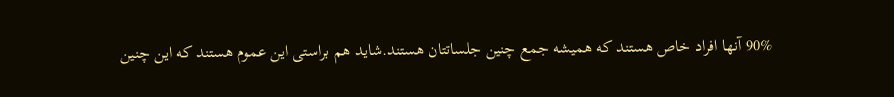90% آنها افراد خاص هستند که‌ همیشه‌ جمع چنین جلساتتان هستند.شاید هم براستی این عموم هستند که‌ این چنین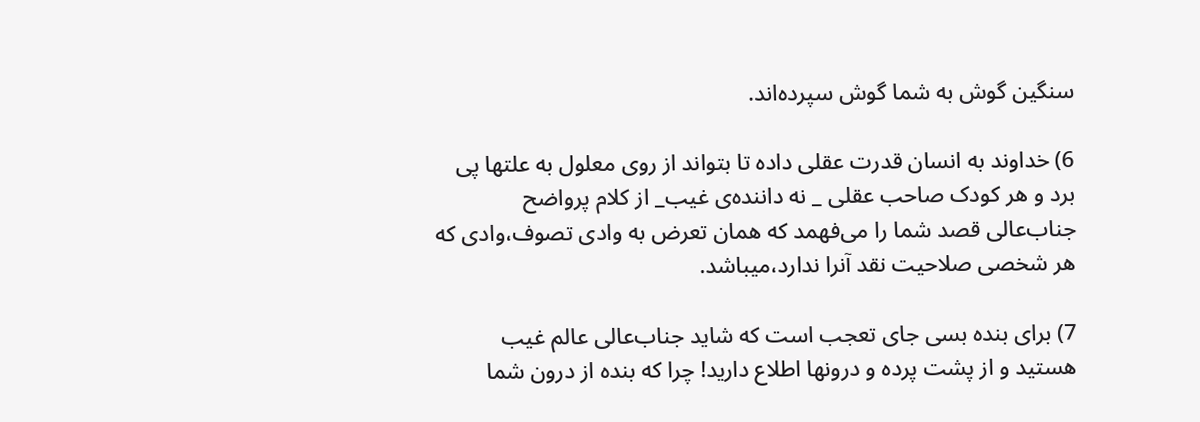سنگین گوش به‌ شما گوش سپرده‌اند.

6) خداوند به‌ انسان قدرت عقلی داده‌ تا بتواند از روی معلول به‌ علتها پی برد و هر کودک صاحب عقلی _ نه‌ داننده‌ی غیب_ از کلام پرواضح جناب‌عالی قصد شما را می‌فهمد که‌ همان تعرض به‌ وادی تصوف،وادی که‌ هر شخصی صلاحیت نقد آنرا ندارد،میباشد.

7) برای بنده‌ بسی جای تعجب است که‌ شاید جناب‌عالی عالم غیب هستید و از پشت پرده‌ و درونها اطلاع دارید! چرا که‌ بنده‌ از درون شما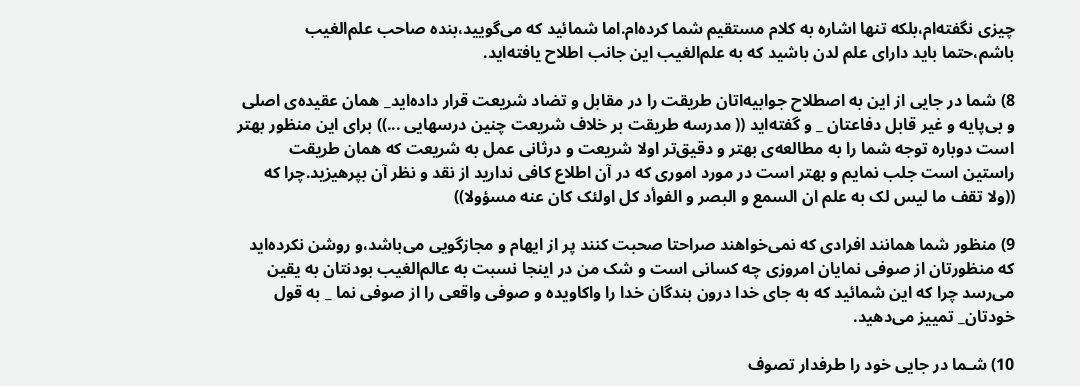چیزی نگفته‌ام،بلکه‌ تنها اشاره‌ به‌ کلام مستقیم شما کرده‌ام.اما شمائید که‌ می‌گویید،بنده‌ صاحب علم‌الغیب باشم،حتما باید دارای علم لدن باشید که‌ به‌ علم‌الغیب این جانب اطلاح یافته‌اید.

8) شما در جایی از این به‌ اصطلاح جوابیه‌اتان طریقت را در مقابل و تضاد شریعت قرار داده‌اید_ همان عقیده‌ی اصلی و بی‌پایه‌ و غیر قابل دفاعتان _ و گفته‌اید (( مدرسه‌ طریقت بر خلاف شریعت چنین درسهایی ...)) برای این منظور بهتر است دوباره‌ تو‌جه‌ شما را به‌ مطالعه‌ی بهتر و دقیق‌تر اولا شریعت و درثانی عمل به‌ شریعت که‌ همان طریقت راستین است جلب نمایم و بهتر است در مورد اموری که‌ در آن اطلاع کافی ندارید از نقد و نظر آن بپرهیزید.چرا که‌ ((ولا تقف ما لیس لک به‌ علم ان السمع و البصر و الفوأد کل اولئک کان عنه‌ مسؤولا))

9) منظور شما همانند افرادی که‌ نمی‌خواهند صراحتا صحبت کنند پر از ایهام و مجازگویی می‌باشد،و روشن نکرده‌اید که‌ منظورتان از صوفی نمایان امروزی چه‌ کسانی است و شک من در اینجا نسبت به‌ عالم‌الغیب بودنتان به‌ یقین می‌رسد چرا که‌ این شمائید که‌ به‌ جای خدا درون بندگان خدا را واکاویده‌ و صوفی واقعی را از صوفی ‌نما _ به‌ قول خودتان_ تمییز می‌دهید.

10) شـما در جایی خود را طرفدار تصوف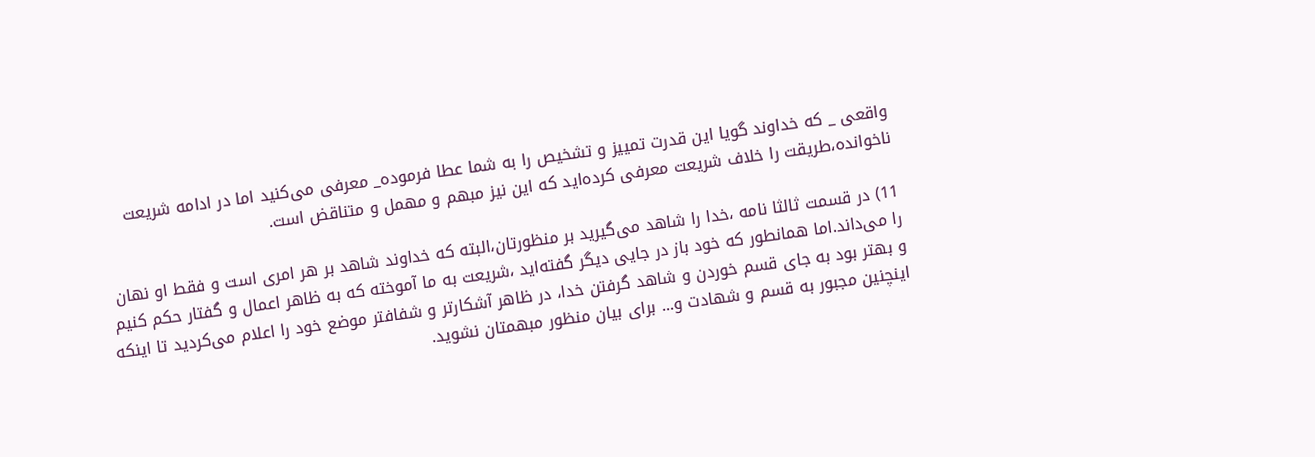واقعی _ که‌ خداوند گویا این قدرت تمییز و تشخیص را به‌ شما عطا فرموده‌_ معرفی می‌کنید اما در ادامه‌ شریعت ناخوانده‌،طریقت را خلاف شریعت معرفی کرده‌اید که‌ این نیز مبهم و مهمل و متناقض است.

11) در قسمت ثالثا نامه‌ ،خدا را شاهد می‌گیرید بر منظورتان،البته‌ که‌ خداوند شاهد بر هر امری است و فقط او نهان را می‌داند.اما همانطور که‌ خود باز در جایی دیگر گفته‌اید ،شریعت به‌ ما آموخته‌ که‌ به‌ ظاهر اعمال و گفتار حکم کنیم و بهتر بود به‌ جای قسم خوردن و شاهد گرفتن خدا، در ظاهر آشکارتر و شفافتر موضع خود را اعلام می‌کردید تا اینکه‌ اینچنین مجبور به‌ قسم و شهادت و... برای بیان منظور مبهمتان نشوید.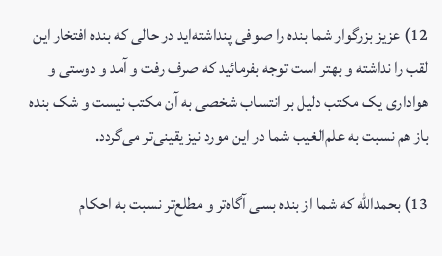12) عزیز بزرگوار شما بنده‌ را صوفی پنداشته‌اید در حالی که‌ بنده‌ افتخار این لقب را نداشته‌ و بهتر است توجه‌ بفرمائید که‌ صرف رفت و آمد و دوستی و هواداری یک مکتب دلیل بر انتساب شخصی به‌ آن مکتب نیست و شک بنده‌ باز هم نسبت به‌ علم‌الغیب شما در این مورد نیز یقینی‌تر می‌گردد.

13) بحمدالله‌ که‌ شما از بنده‌ بسی آگاه‌تر و مطلع‌تر نسبت به‌ احکام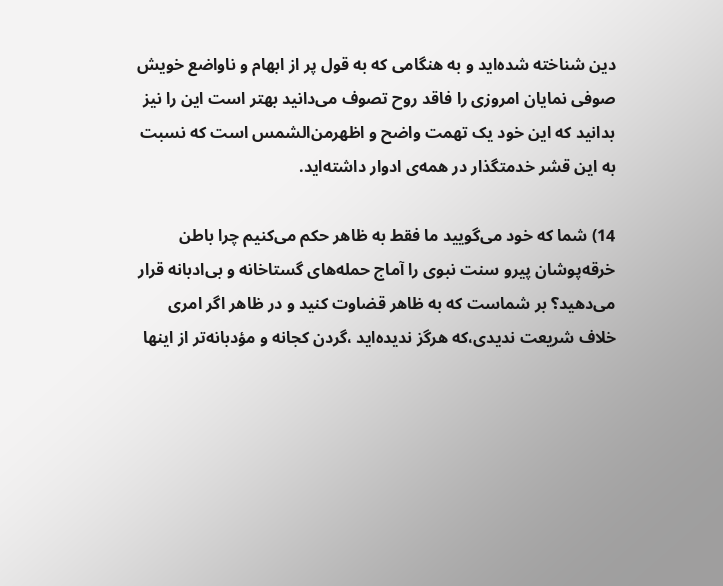دین شناخته‌ شده‌اید و به‌ هنگامی که‌ به‌ قول پر از ابهام و ناواضع خویش صوفی نمایان امروزی را فاقد روح تصوف می‌دانید بهتر است این را نیز بدانید که‌ این خود یک تهمت واضح و اظهرمن‌الشمس است که‌ نسبت به‌ این قشر خدمتگذار در همه‌ی ادوار داشته‌اید.

14) شما که‌ خود می‌گویید ما فقط به‌ ظاهر حکم می‌کنیم چرا باطن خرقه‌پوشان پیرو سنت نبوی را آماج حمله‌های گستاخانه‌ و بی‌ادبانه‌ قرار می‌دهید؟ بر شماست که‌ به‌ ظاهر قضاوت کنید و در ظاهر اگر امری خلاف شریعت ندیدی،که‌ هرگز ندیده‌اید ،گردن کجانه‌ و مؤدبانه‌تر از اینها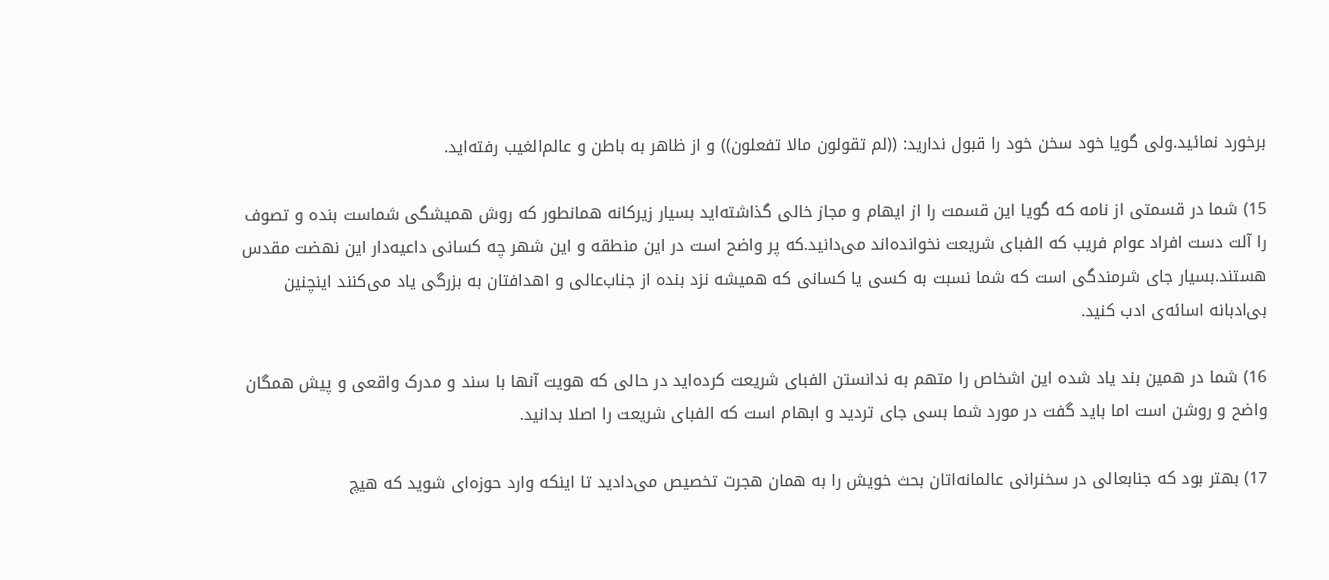برخورد نمائید.ولی گویا خود سخن خود را قبول ندارید: ((لم تقولون مالا تفعلون)) و از ظاهر به‌ باطن و عالم‌الغیب رفته‌اید.

15) شما در قسمتی از نامه‌ که‌ گویا این قسمت را از ایهام و مجاز خالی گذاشته‌اید بسیار زیرکانه‌ همانطور که‌ روش همیشگی شماست بنده‌ و تصوف را آلت دست افراد عوام فریب که‌ الفبای شریعت نخوانده‌اند می‌دانید.که‌ پر واضح است در این منطقه‌ و این شهر چه‌ کسانی داعیه‌دار این نهضت مقدس هستند.بسیار جای شرمندگی است که‌ شما نسبت به‌ کسی یا کسانی که‌ همیشه‌ نزد بنده‌ از جناب‌عالی و اهدافتان به‌ بزرگی یاد می‌کنند اینچنین بی‌ادبانه‌ اسائه‌ی ادب کنید.

16) شما در همین بند یاد شده‌ این اشخاص را متهم به‌ ندانستن الفبای شریعت کرده‌اید در حالی که‌ هویت آنها با سند و مدرک واقعی و پیش همگان واضح و روشن است اما باید گفت در مورد شما بسی جای تردید و ابهام است که‌ الفبای شریعت را اصلا بدانید.

17) بهتر بود که‌ جنابعالی در سخنرانی عالمانه‌اتان بحث خویش را به‌ همان هجرت تخصیص می‌دادید تا اینکه‌ وارد حوزه‌ای شوید که‌ هیچ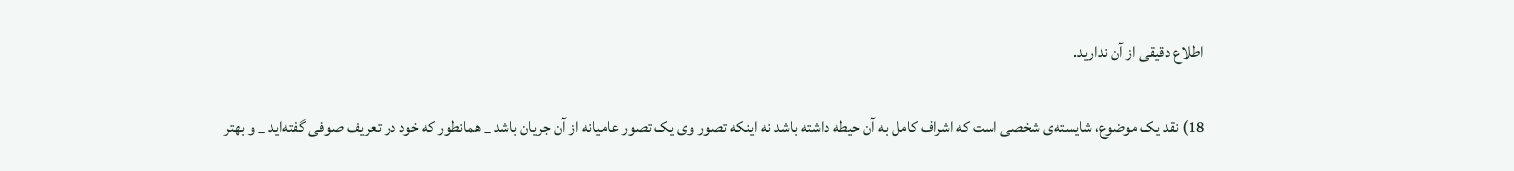اطلاع دقیقی از آن ندارید.

18) نقد یک موضوع، شایسته‌ی شخصی است که‌ اشراف کامل به‌ آن حیطه‌ داشته‌ باشد نه‌ اینکه‌ تصور وی یک تصور عامیانه‌ از آن جریان باشد _ همانطور که‌ خود در تعریف صوفی گفته‌اید _ و بهتر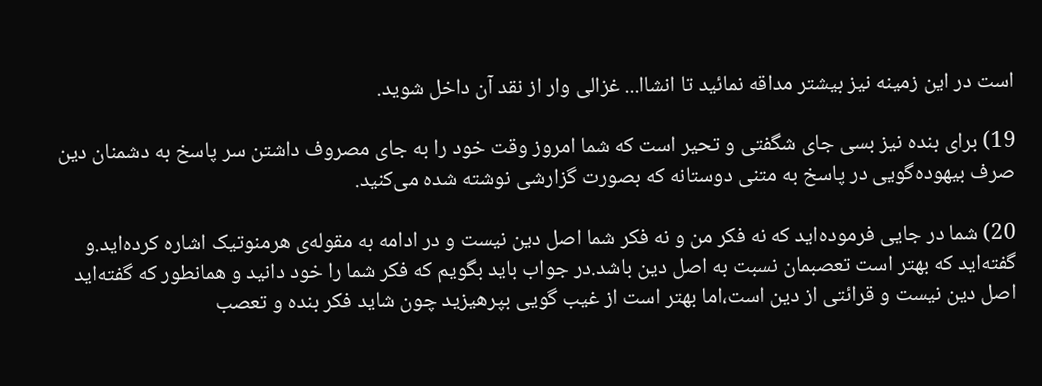است در این زمینه‌ نیز بیشتر مداقه‌ نمائید تا انشاا... غزالی وار از نقد آن داخل شوید.

19) برای بنده‌ نیز بسی جای شگفتی و تحیر است که‌ شما امروز وقت خود را به‌ جای مصروف داشتن سر پاسخ به‌ دشمنان دین صرف بیهوده‌گویی در پاسخ به‌ متنی دوستانه‌ که‌ بصورت گزارشی نوشته‌ شده‌ می‌کنید.

20) شما در جایی فرموده‌اید که‌ نه‌ فکر من و نه‌ فکر شما اصل دین نیست و در ادامه‌ به‌ مقوله‌ی هرمنوتیک اشاره‌ کرده‌اید.و گفته‌اید که‌ بهتر است تعصبمان نسبت به‌ اصل دین باشد.در جواب باید بگویم که‌ فکر شما را خود دانید و همانطور که‌ گفته‌اید اصل دین نیست و قرائتی از دین است،اما بهتر است از غیب گویی بپرهیزید چون شاید فکر بنده‌ و تعصب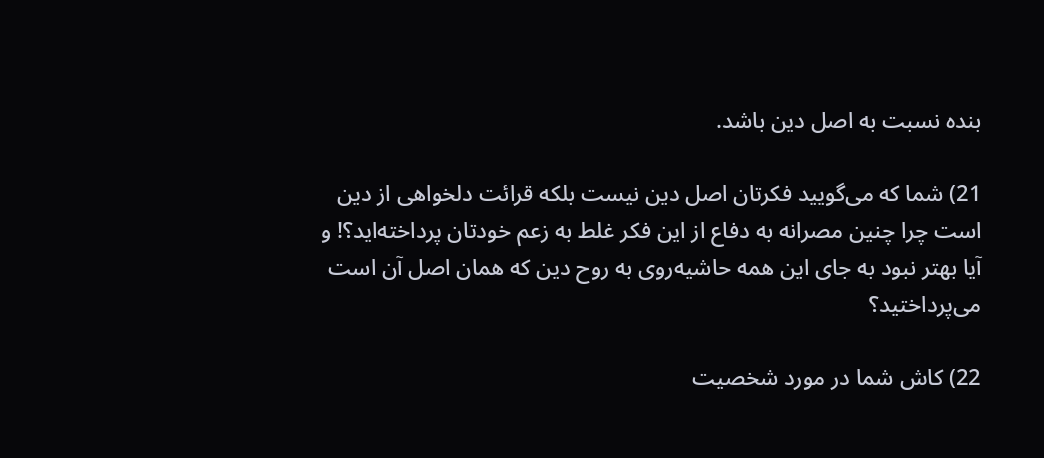بنده‌ نسبت به‌ اصل دین باشد.

21) شما که‌ می‌گویید فکرتان اصل دین نیست بلکه‌ قرائت دلخواهی از دین است چرا چنین مصرانه‌ به‌ دفاع از این فکر غلط به‌ زعم خودتان پرداخته‌اید؟! و آیا بهتر نبود به‌ جای این همه‌ حاشیه‌روی به‌ روح دین که‌ همان اصل آن است می‌پرداختید؟

22) کاش شما در مورد شخصیت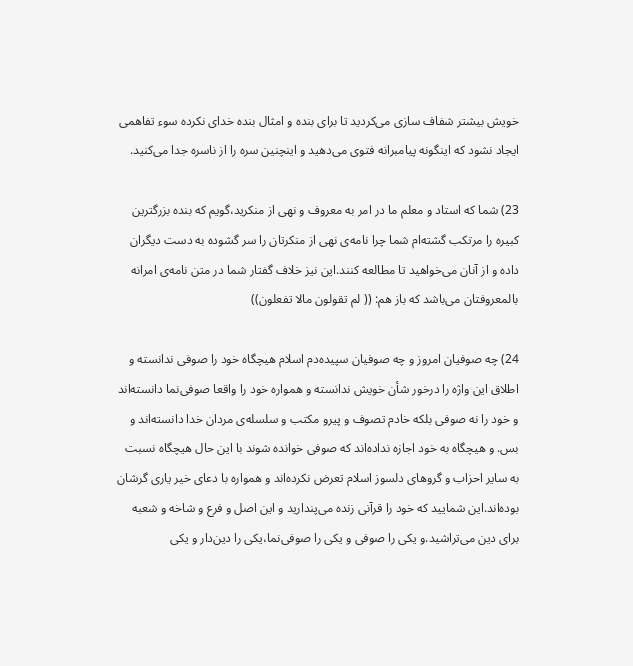خویش بیشتر شفاف سازی می‌کردید تا برای بنده‌ و امثال بنده‌ خدای نکرده‌ سوء تفاهمی ایجاد نشود که ‌اینگونه‌ پیامبرانه‌ فتوی می‌دهید و اینچنین سره‌ را از ناسره‌ جدا می‌کنید.

23) شما که‌ استاد و معلم ما در امر به‌ معروف و نهی از منکرید،گویم که‌ بنده‌ بزرگترین کبیره‌ را مرتکب گشته‌ام شما چرا نامه‌ی نهی از منکرتان را سر گشوده‌ به‌ دست دیگران داده و از آنان می‌خواهید تا مطالعه‌ کنند.این نیز خلاف گفتار شما در متن نامه‌ی امرانه‌ بالمعروفتان می‌باشد که‌ باز هم: (( لم تقولون مالا تفعلون))

24) چه‌ صوفیان امروز و چه‌ صوفیان سپیده‌دم اسلام هیچگاه خود را صوفی ندانسته‌ و اطلاق این واژه‌ را درخور شأن خویش ندانسته‌ و همواره‌ خود را واقعا صوفی‌نما دانسته‌اند و خود را نه‌ صوفی بلکه‌ خادم تصوف و پیرو مکتب و سلسله‌ی مردان خدا دانسته‌اند و بس. و هیچگاه به‌ خود اجازه‌ نداده‌اند که‌ صوفی خوانده‌ شوند با این حال هیچگاه نسبت به‌ سایر احزاب و گروهای دلسوز اسلام تعرض نکرده‌اند و همواره‌ با دعای خیر یاری گرشان بوده‌اند.این شمایید که‌ خود را قرآنی زنده‌ می‌پندارید و این اصل و فرع و شاخه‌ و شعبه‌ برای دین می‌تراشید.و یکی را صوفی و یکی را صوفی‌نما،یکی را دین‌دار و یکی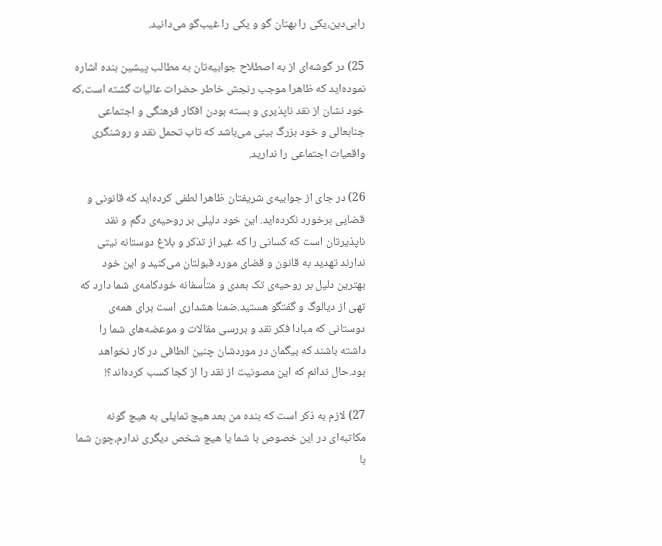رابی‌دین،یکی را بهتان گو و یکی را غیب‌گو می‌دانید.

25) در گوشه‌ای از به‌ اصطلاح جوابیه‌تان به‌ مطالب پیشین بنده‌ اشاره‌ نموده‌اید که ظاهرا موجب رنجش خاطر حضرات عالیات گشته‌ است،که‌ خود نشان از نقد ناپذیری و بسته‌ بودن افکار فرهنگی و اجتماعی جنابعالی و خود بزرگ بینی می‌باشد که‌ تاب تحمل نقد و روشنگری واقعیات اجتماعی را ندارید.

26) در جای از جوابیه‌ی شریفتان ظاهرا لطفی کرده‌اید که‌ قانونی و قضایی برخورد نکرده‌اید. این خود دلیلی بر روحیه‌ی دگم و نقد ناپذیرتان است که‌ کسانی را که‌ غیر از تذکر و بلاغ دوستانه‌ نیتی ندارند تهدید به‌ قانون و قضای مورد قبولتان می‌کنید و این خود بهترین دلیل بر روحیه‌ی تک بعدی و متأسفانه‌ خودکامه‌ی شما دارد که‌ تهی از دیالوگ و گفتگو هستید.ضمنا هشداری است برای همه‌ی دوستانی که‌ مبادا فکر نقد و بررسی مقالات و موعضه‌های شما را داشته‌ باشند که‌ بیگمان در موردشان چنین الطافی در کار نخواهد بود.حال ندانم که‌ این مصونیت از نقد را از کجا کسب کرده‌اند؟!

27) لازم به‌ ذکر است که‌ بنده‌ من بعد هیچ تمایلی به‌ هیچ گونه‌ مکاتبه‌ای در این خصوص با شما یا هیچ شخص دیگری ندارم،چون شما با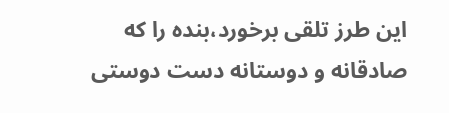این طرز تلقی برخورد،بنده‌ را که‌ صادقانه‌ و دوستانه‌ دست دوستی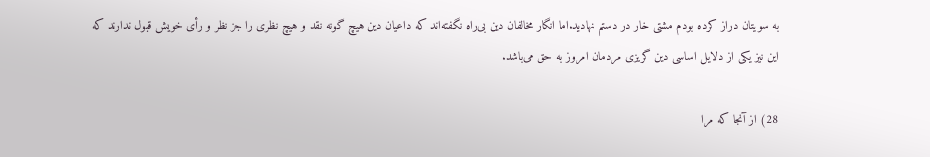به‌ سویتان دراز کرده ‌بودم مشتی خار در دستم نهادید.اما انگار مخالفان دین بی‌راه نگفته‌اند که‌ داعیان دین هیچ گونه‌ نقد و هیچ نظری را جز نظر و رأی خویش قبول ندارند که‌ این نیز یکی از دلایل اساسی دین ‌گریزی مردمان امروز به‌ حق می‌باشد.

28) از آنجا که‌ مرا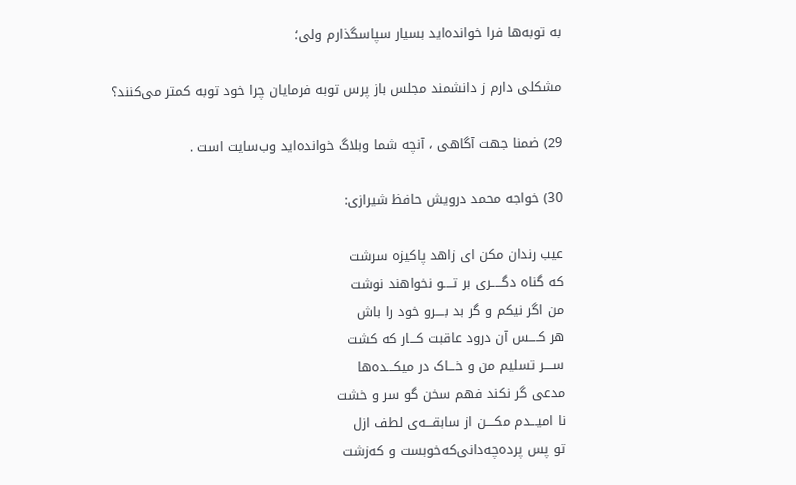به‌ توبه‌ها فرا خوانده‌اید بسیار سپاسگذارم ولی؛

مشکلی دارم ز دانشمند مجلس باز پرس توبه‌ فرمایان چرا خود توبه‌ کمتر می‌کنند؟

29) ضمنا جهت آگاهی ، آنچه‌ شما وبلاگ خوانده‌اید وب‌سایت است .

30) خواجه‌ محمد درویش حافظ شیرازی:

عیب رندان مکن ای زاهد پاکیزه‌ سرشت
که‌ گناه دگـــــری بر تــــو نخواهند نوشت
من اگر نیکم و گر بد بــــرو خود را باش
هر کــــس آن درود عاقبت کـــار که‌ کشت
ســــر تسلیم من و خـــاک در میکـــده‌ها
مدعی گر نکند فهم سخن گو سر و خشت
نا امیـــدم مکــــن از سابقـــه‌ی لطف ازل
تو پس پرده‌چه‌دانی‌که‌خوبست و که‌زشت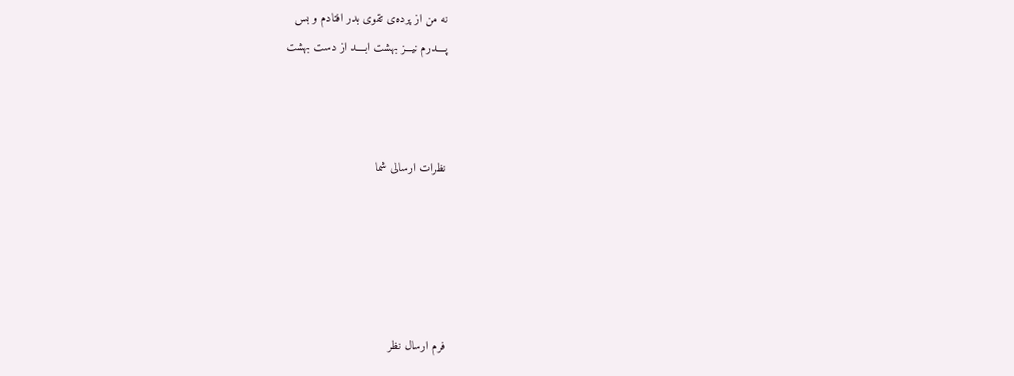نه‌ من از پرده‌ی تقوی بدر افتادم و بس
پــــدرم نیـــز بهشت ابــــد از دست بهشت



نظرات ارسالی شما





فرم ارسال نظر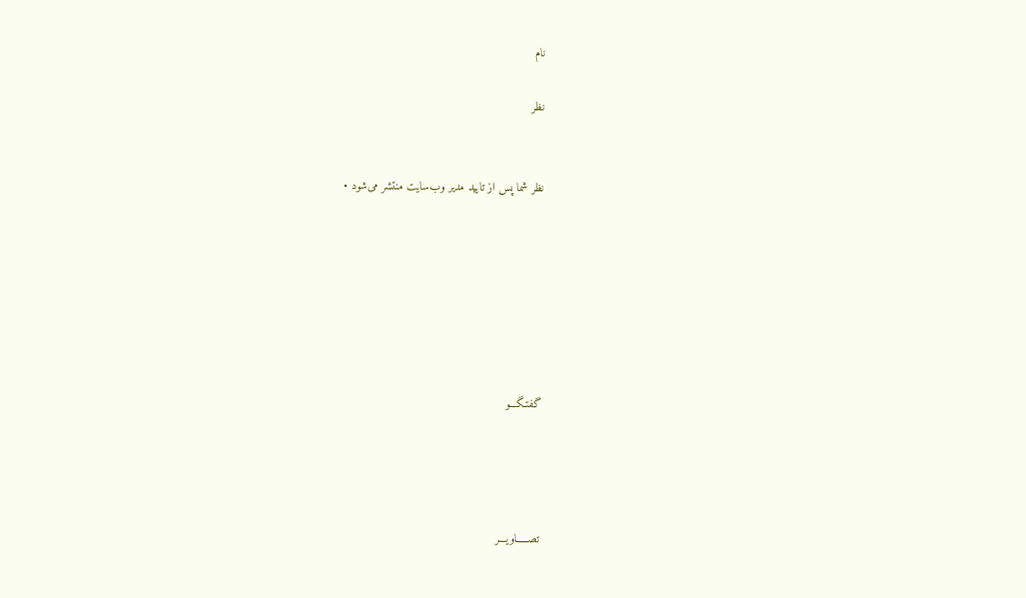نام

نظر


نظر شما پس از تایید مدیر وب‌سایت منتشر می‌شود •







گفتـگـــو




تصـــــاویـــر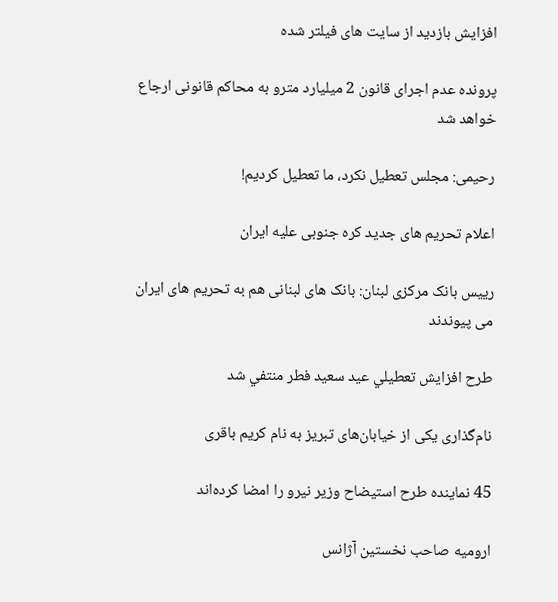افزایش بازدید از سایت های فیلتر شده

پرونده عدم اجرای قانون 2 میلیارد مترو به محاکم قانونی ارجاع خواهد شد

رحیمی: مجلس تعطیل نکرد، ما تعطیل کردیم!

اعلام تحریم های جدید کره جنوبی علیه ایران

رییس بانک مرکزی لبنان: بانک های لبنانی هم به تحریم های ایران می پیوندند

طرح افزايش تعطيلي عيد سعيد فطر منتفي شد

نام‌گذاری یکی از خیابان‌های تبریز به نام کریم باقری

45 نماینده طرح استیضاح وزیر نیرو را امضا کرده‌اند

اروميه صاحب نخستين آژانس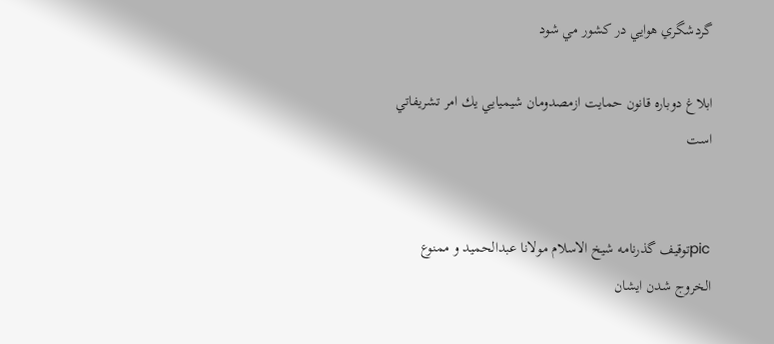گردشگري هوايي در كشور مي شود

ابلاغ دوباره قانون حمايت ازمصدومان شيميايي يك امر تشريفاتي است


picتوقیف گذرنامه شیخ الاسلام مولانا عبدالحمید و ممنوع الخروج شدن ایشان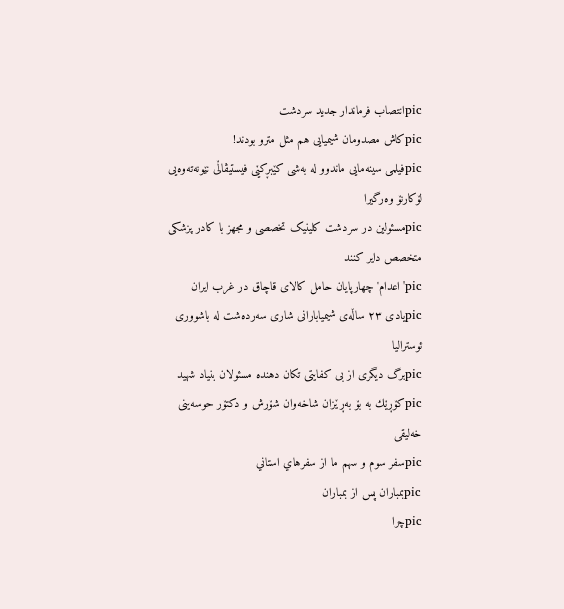picانتصاب فرماندار جدید سردشت
picکاش مصدومان شیمیایی هم مثل مترو بودند!
picفیلمی سینه‌مایی ماندوو له‌ به‌شی كێبڕكێی فیستیڤاڵی نێونه‌ته‌وه‌یی لۆكارنۆ وه‌رگیرا
picمسئولین در سردشت کلینیک تخصصی و مجهز با کادر پزشکی متخصص دایر کنند
pic'اعدام' چهارپایان حامل کالای قاچاق در غرب ایران
picیادی ٢٣ ساڵه‌ی شیمیابارانی شاری سه‌رده‌شت له‌ باشووری ئوسترالیا
picبرگ دیگری از بی کفایتی تکان دهنده مسئولان بنیاد شهید
picکۆڕێك به‌ بۆ به‌ڕێزان شاخه‌وان شۆرش و دکتۆر حوسه‌ینی خه‌لیقی
picسفر سوم و سهم ما از سفرهاي استاني
picبمباران پس از بمباران
picچرا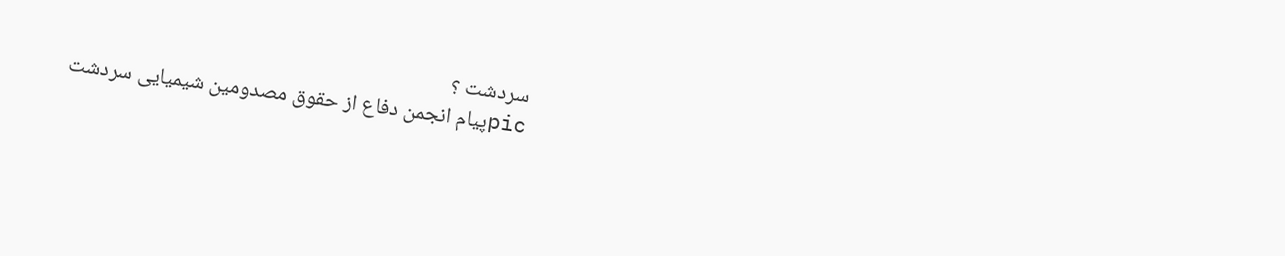سردشت ؟
picپیام انجمن دفاع از حقوق مصدومین شیمیایی سردشت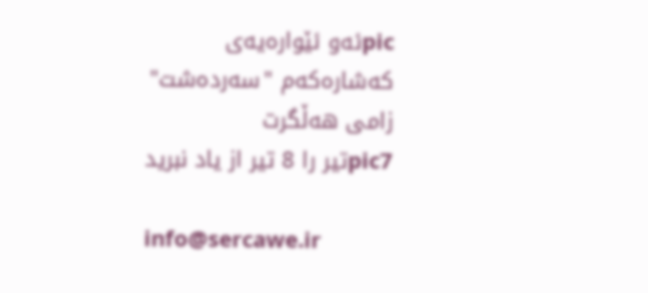picئه‌و ئێواره‌یه‌ی كه‌شاره‌كه‌م "سه‌رده‌شت" زامی هه‌ڵگرت
pic7تیر را 8 تیر از یاد نبرید

info@sercawe.ir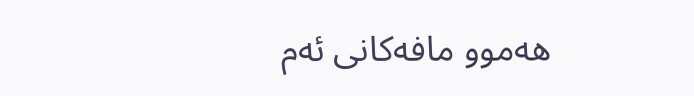هه‌موو مافه‌کانی ئه‌م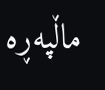ماڵپه‌ڕه‌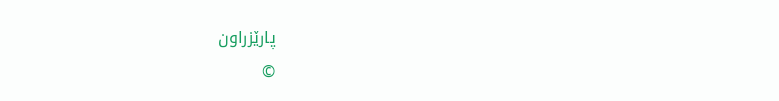پارێزراون
©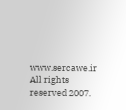www.sercawe.ir
All rights reserved 2007.